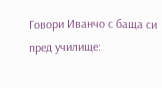Говори Иванчо с баща си пред училище: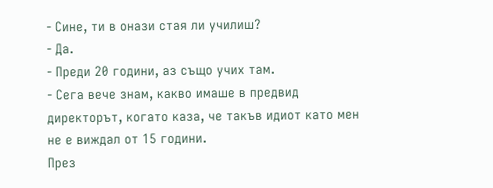- Сине, ти в онази стая ли училиш?
- Да.
- Преди 20 години, аз също учих там.
- Сега вече знам, какво имаше в предвид директорът, когато каза, че такъв идиот като мен не е виждал от 15 години.
През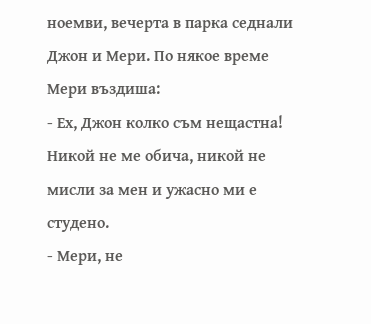ноемви, вечерта в парка седнали Джон и Мери. По някое време Мери въздиша:
- Ех, Джон колко съм нещастна! Никой не ме обича, никой не мисли за мен и ужасно ми е студено.
- Мери, не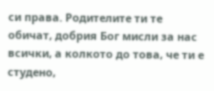си права. Родителите ти те обичат, добрия Бог мисли за нас всички, а колкото до това, че ти е студено,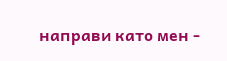направи като мен -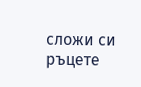сложи си ръцете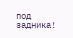под задника!